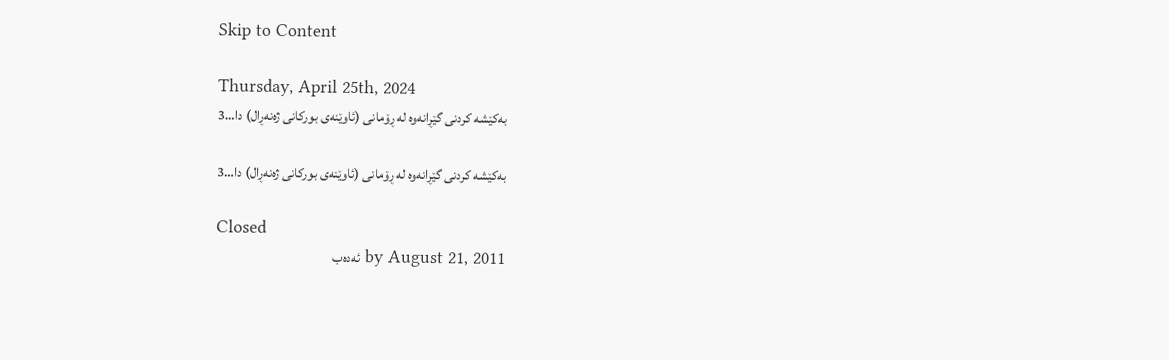Skip to Content

Thursday, April 25th, 2024
به‌‌كێشه‌‌ كردنی گێڕانه‌‌وه‌‌ له‌‌ ڕۆمانی (ئاوێنه‌‌ی بوركانی ژه‌‌نه‌‌ڕال) دا…3

به‌‌كێشه‌‌ كردنی گێڕانه‌‌وه‌‌ له‌‌ ڕۆمانی (ئاوێنه‌‌ی بوركانی ژه‌‌نه‌‌ڕال) دا…3

Closed
by August 21, 2011 ئەدەب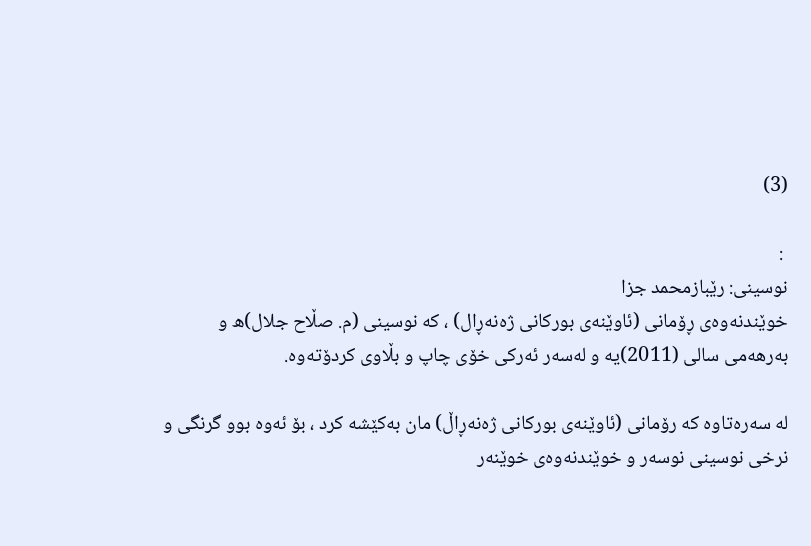(3)

 :
نوسینی: رێبازمحمد جزا
خوێندنه‌‌وه‌‌ی ڕۆمانی (ئاوێنه‌‌ی بوركانی ژه‌‌نه‌‌ڕال) ، كه‌ نوسینی (م. صڵاح جلال)ه‌‌ و به‌‌رهه‌‌می سالی (2011)یه‌‌ و له‌‌سه‌‌ر ئه‌‌ركی خۆی چاپ و بڵاوی كردۆته‌‌وه‌‌.

له‌‌ سه‌‌ره‌‌تاوه‌‌ كه‌ رۆمانی (ئاوێنه‌‌ی بوركانی ژه‌‌نه‌‌ڕاڵ) مان به‌‌كێشه‌‌ كرد ، بۆ ئه‌‌وه‌‌ بوو گرنگی و نرخی نوسینی نوسه‌‌ر و خوێندنه‌‌وه‌‌ی خوێنه‌‌ر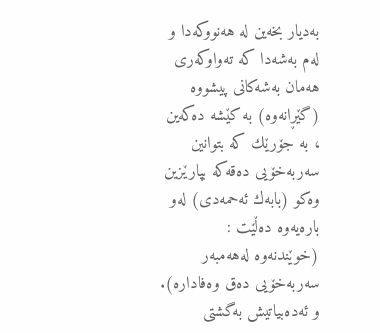به‌‌دیار بخه‌‌ین له‌‌ هه‌‌نووكه‌دا و له‌‌م به‌‌شه‌‌دا كه‌ ته‌‌واوكه‌ری هه‌‌مان به‌‌شه‌‌كانی پیشووه‌‌ (گێڕانه‌‌وه‌‌) به‌‌ كێشه‌‌ ده‌‌كه‌ین ، به‌‌ جۆرێك كه‌ بتوانین سه‌‌ربه‌‌خۆیی ده‌‌قه‌‌كه‌ بپارێزین وه‌‌كو (بابه‌‌ك ئه‌‌حمه‌‌دی) له‌‌و باره‌‌یه‌‌وه‌‌ ده‌ڵێت :
(خوێندنه‌‌وه‌‌ له‌هه‌‌مبه‌‌ر سه‌‌ربه‌‌خۆیی ده‌‌ق وه‌‌فاداره‌).
و ئه‌‌ده‌‌بیاتیش به‌‌گشتی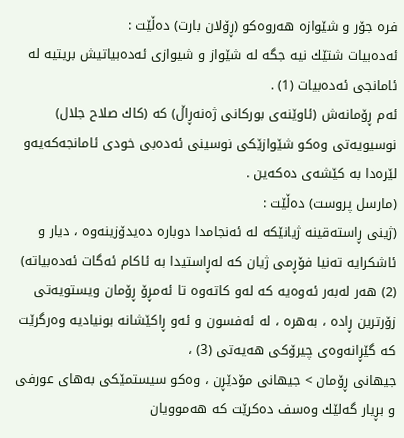فره‌‌ جۆر و شێوازه‌‌ هه‌‌روه‌‌كو (ڕۆلان بارت) ده‌ڵێت :
ئه‌‌ده‌‌بیات شتێك نیه‌‌ جگه‌‌ له‌‌ شێواز و شیوازی ئه‌‌ده‌‌بیاتیش بریتیه‌‌ له‌‌ ئامانجی ئه‌‌ده‌‌بیات (1) .
ئه‌‌م ڕۆمانه‌‌ش (ئاوێنه‌‌ی بوركانی ژه‌‌نه‌‌ڕاڵ) كه‌ (كاك صلاح جلال) نوسیویه‌‌تی وه‌‌كو شێوازێكی نوسینی ئه‌‌ده‌‌بی خودی ئامانجه‌‌كه‌یه‌‌و لێره‌‌دا به‌‌ كێشه‌‌ی ده‌‌كه‌ین .
(مارسل پروست) ده‌ڵێت :
(ژینی ڕاسته‌‌قینه‌‌ ژیانێكه‌ له‌‌ ئه‌‌نجامدا دوباره‌ ده‌‌یدۆزینه‌‌وه‌‌ ، دیار و ئاشكرایه‌‌ ته‌‌نیا فۆڕمی ژیان كه‌ له‌‌ڕاستیدا به‌‌ ئاكام ئه‌گات ئه‌‌ده‌‌بیاته‌‌) (2) هه‌‌ر له‌‌به‌‌ر ئه‌‌وه‌‌یه‌‌ كه‌ له‌‌و كاته‌‌وه‌‌ تا ئه‌‌مڕۆ ڕۆمان ویستویه‌‌تی زۆرترین ڕاده‌‌ ، به‌هره‌‌ ، له‌‌ ئه‌‌فسون و ئه‌‌و ڕاكێشانه‌‌ بونیادیه‌‌ وه‌‌رگرێت كه‌ گێڕانه‌‌وه‌‌ی چیرۆكی هه‌‌یه‌‌تی (3) ،
جیهانی ڕۆمان > جیهانی مۆدێڕن ، وه‌‌كو سیستمێكی به‌های عورفی و بڕیار گه‌‌لێك وه‌‌سف ده‌‌كرێت كه‌ هه‌‌موویان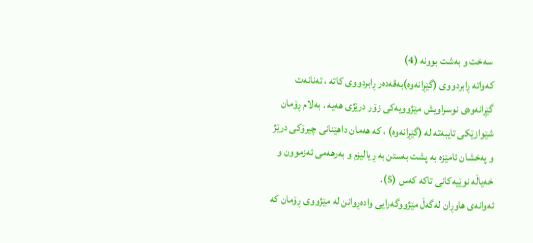سه‌‌خت و به‌‌شت بوونه‌‌ (4)
كه‌واته‌‌ ڕابردووی (گێڕانه‌‌وه‌‌)به‌‌قه‌‌ده‌‌ر ڕابردووی كاته‌‌ ، ته‌‌نانه‌‌ت گێڕانه‌‌وه‌‌ی نوسراویش مێژوویه‌‌كی زۆر درێژی هه‌‌یه‌‌ . به‌لام ڕۆمان شێوازێكی تایبه‌‌ته‌‌ له‌‌ (گێڕانه‌‌وه‌‌) ، كه‌ هه‌‌مان داهێنانی چیرۆكی درێژ و په‌خشان ئامێزه‌‌ به‌‌ پشت به‌‌ستن به‌‌ ڕیالیزم و به‌‌رهه‌‌می ئه‌‌زموون و خه‌‌یاڵه‌ نوێیه‌‌كانی تاكه‌ كه‌س (5).
ئه‌‌وانه‌ی‌ هاوڕان له‌‌گه‌‌ڵ مێژووگه‌‌رایی واده‌‌ڕوانن له‌‌ مێژووی ڕۆمان كه‌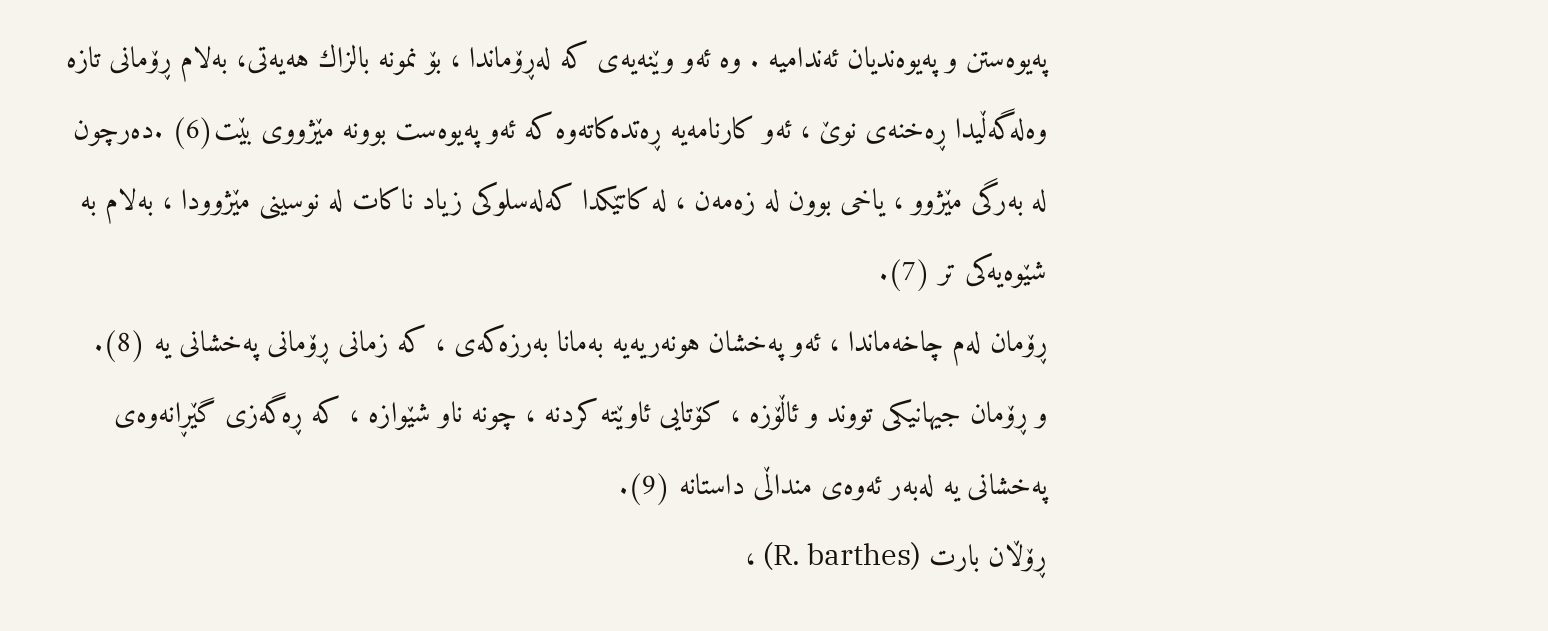په‌یوه‌‌ستن و په‌یوه‌‌ندیان ئه‌‌ندامیه‌‌ . وه‌‌ ئه‌‌و وێنه‌‌یه‌‌ی كه‌ له‌‌ڕۆماندا ، بۆ نمونه‌‌ بالزاك هه‌‌یه‌‌تی، به‌لام ڕۆمانی تازه‌‌ وه‌‌له‌‌گه‌‌ڵیدا ڕه‌‌خنه‌‌ی نوێ ، ئه‌‌و كارنامه‌‌یه‌‌ ڕه‌‌تده‌‌كاته‌‌وه‌‌ كه‌ ئه‌‌و په‌یوه‌‌ست بوونه‌‌ مێژووی بێت(6) .ده‌‌رچون له‌‌ به‌‌رگی مێژوو ، یاخی بوون له‌‌ زه‌‌مه‌‌ن ، له‌‌ كاتێكدا كه‌له‌‌سلوكی زیاد ناكات له‌‌ نوسینی مێژوودا ، به‌لام به‌‌ شێوه‌‌یه‌‌كی تر (7).
ڕۆمان له‌‌م چاخه‌‌ماندا ، ئه‌‌و په‌‌خشان‌ هونه‌‌ریه‌‌یه‌‌ به‌‌مانا به‌‌رزه‌‌كه‌ی ، كه‌ زمانی ڕۆمانی په‌خشانی یه‌‌ (8).
و ڕۆمان جیهانیكی تووند و ئاڵۆزه‌‌ ، كۆتایی ئاوێته‌‌ كردنه‌‌ ، چونه‌‌ ناو شێوازه‌‌ ، كه‌ ڕه‌‌گه‌‌زی گێڕانه‌‌وه‌‌ی په‌خشانی یه‌‌ له‌‌به‌‌ر ئه‌‌وه‌‌ی منداڵی داستانه‌‌ (9).
ڕۆڵان بارت (R. barthes) ،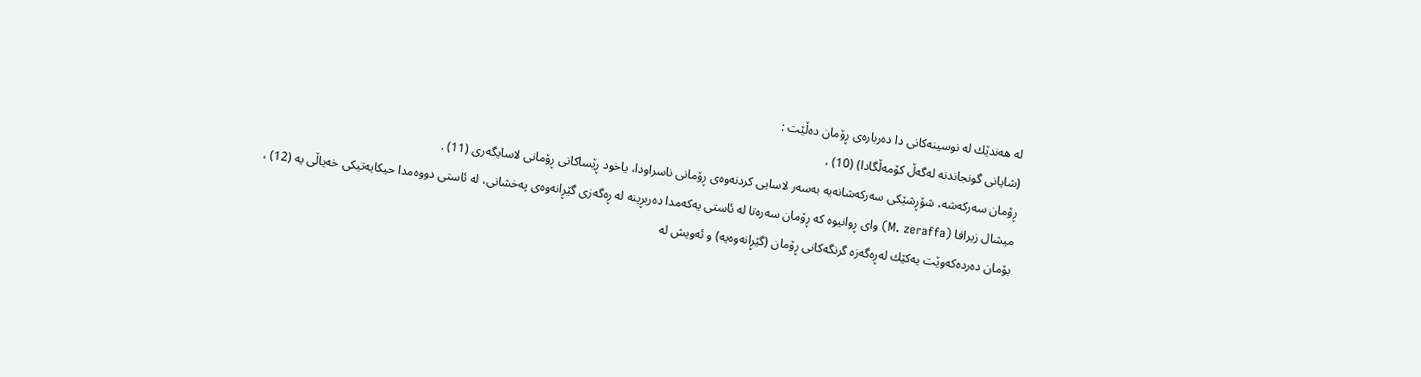له‌‌ هه‌‌ندێك له‌‌ نوسینه‌‌كا‌نی دا ده‌‌رباره‌‌ی ڕۆمان ده‌ڵێت :
(شایانی گونجاندنه‌‌ له‌‌گه‌‌ڵ كۆمه‌‌ڵگادا) (10) ،
ڕۆمان سه‌‌ركه‌شه‌‌، شۆڕشێكی سه‌‌ركه‌شانه‌‌یه‌‌ به‌‌سه‌‌ر لاسایی كردنه‌‌وه‌‌ی ڕۆمانی ناسراودا، یاخود ڕێساكانی ڕۆمانی لاسایگه‌‌ری (11) .
میشال زیرافا (M. zeraffa) وای ڕوانیوه‌‌ كه‌ ڕۆمان سه‌‌ره‌‌تا له‌‌ ئاستی یه‌‌كه‌مدا ده‌‌ربڕینه‌‌ له‌‌ ڕه‌‌گه‌‌زی گێڕانه‌‌وه‌‌ی په‌خشانی، له‌‌ ئاستی دووه‌‌مدا حیكایه‌‌تیكی خه‌‌یاڵی یه‌‌ (12) ،
بۆمان ده‌‌رده‌‌كه‌وێت یه‌‌كێك له‌‌ڕه‌‌گه‌‌زه‌‌ گرنگه‌‌كانی ڕۆمان (گێڕانه‌‌وه‌‌یه‌‌) و ئه‌‌ویش له‌‌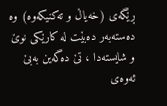ڕێگه‌‌ی (خه‌‌یاڵ و ته‌‌كنیكه‌وه‌‌) وه‌‌ ده‌‌سته‌‌به‌‌ر ده‌‌بێت له‌‌ كارێكی نوێ و شایسته‌‌دا ، تێ ده‌‌گه‌‌ین به‌‌بێ ئه‌‌وه‌‌ی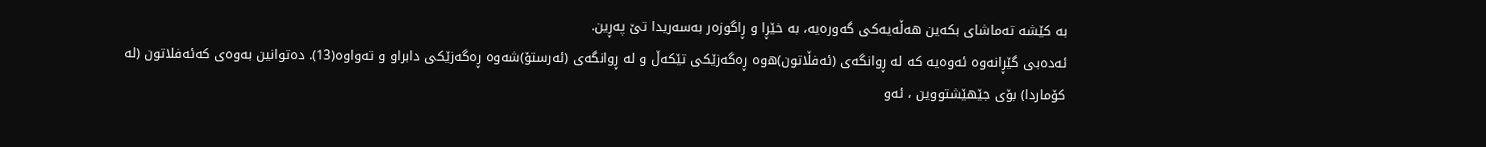به‌‌ كێشه‌‌ ته‌‌ماشای بكه‌ین هه‌‌ڵه‌یه‌‌كی گه‌‌وره‌‌یه‌‌، به‌‌ خێڕا و ڕاگوزه‌‌ر به‌‌سه‌‌ریدا تێ په‌ڕین.
ئه‌‌ده‌بی گێڕانه‌‌وه‌‌ ئه‌‌وه‌‌یه‌‌ كه‌ له‌‌ ڕوانگه‌‌ی (ئه‌‌فڵاتون‌)ه‌‌وه‌‌ ڕه‌‌گه‌‌زێكی تێكه‌ڵ و له‌‌ ڕوانگه‌‌ی (ئه‌‌رستۆ)شه‌‌وه‌‌ ڕه‌‌گه‌‌زێكی دابراو و ته‌‌واوه‌‌(13). ده‌توانین به‌وه‌ی كه‌ئه‌فلاتون (له‌‌ كۆماردا) بۆی جێهێشتووین ، ئه‌‌و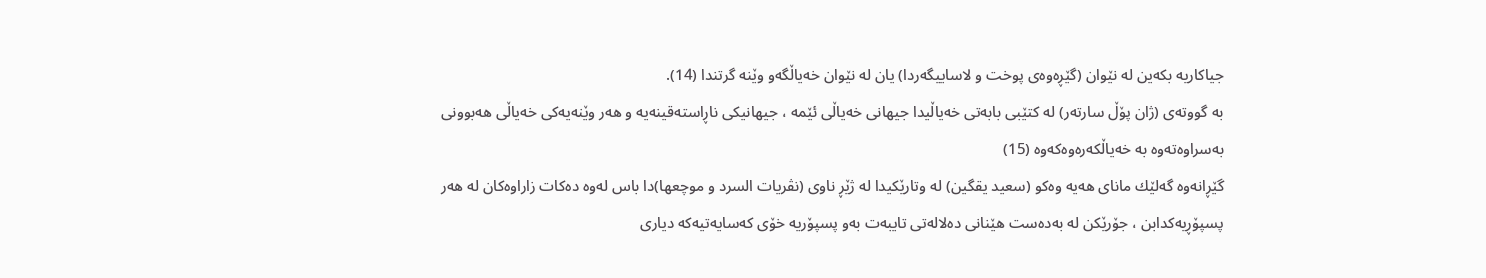جیاكاریه‌‌ بكه‌ین له‌‌ نێوان (گێڕه‌‌وه‌‌ی پوخت و لاساییگه‌‌ردا) یان له‌‌ نێوان خه‌‌یاڵگه‌‌و وێنه‌‌ گرتندا (14).
به‌‌ گووته‌‌ی (ژان پۆڵ سارته‌‌ر) له‌‌ كتێبی بابه‌‌تی خه‌‌یاڵیدا جیهانی خه‌‌یاڵی ئێمه‌‌ ، جیهانیكی ناڕاسته‌‌قینه‌‌یه‌‌ و هه‌‌ر وێنه‌‌یه‌‌كی خه‌‌یاڵی هه‌‌بوونی به‌‌سراوه‌‌ته‌‌وه‌‌ به‌‌ خه‌‌یاڵكه‌ره‌‌وه‌‌كه‌وه‌‌ (15)
گێڕانه‌‌وه‌‌ گه‌‌لێك مانای هه‌‌یه‌‌ وه‌‌كو (سعید یقگین) له‌‌ وتارێكیدا له‌‌ ژێڕ ناوی (نڤریات السرد و موچعها)دا باس له‌‌وه‌‌ ده‌‌كات زاراوه‌‌كان له‌‌ هه‌‌ر پسپۆڕیه‌‌كدابن ، جۆرێكن له‌‌ به‌‌ده‌‌ست هێنانی ده‌‌لاله‌‌تی تایبه‌‌ت به‌‌و پسپۆریه‌‌ خۆی كه‌سایه‌‌تیه‌‌كه‌ دیاری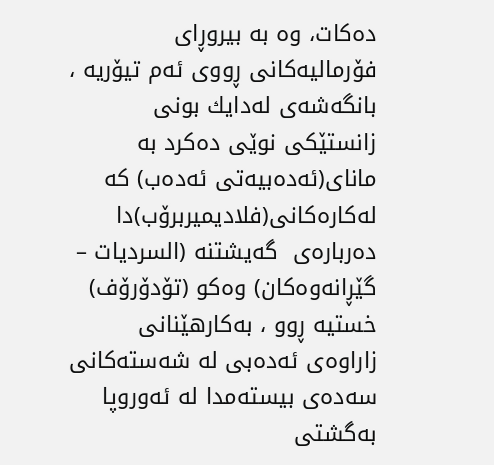ده‌‌كات، وه‌‌ به‌‌ بیروڕای فۆرمالیه‌‌كانی ڕووی ئه‌‌م تیۆریه‌‌ ، بانگه‌‌شه‌‌ی له‌‌دایك بونی زانستێكی نوێی ده‌‌كرد به‌‌ مانای(ئه‌‌ده‌‌بیه‌‌تی ئه‌‌ده‌‌ب) كه‌ له‌‌كاره‌‌كانی(فلادیمیربرۆب)دا ده‌‌رباره‌‌ی  گه‌‌یشتنه‌‌ (السردیات – گێڕانه‌‌وه‌‌كان) وه‌‌كو (تۆدۆرۆف) خستیه‌‌ ڕوو ، به‌‌كارهێنانی زاراوه‌‌ی ئه‌‌ده‌بی له‌‌ شه‌‌سته‌‌كانی سه‌‌ده‌‌ی بیسته‌‌مدا له‌‌ ئه‌‌وروپا به‌‌گشتی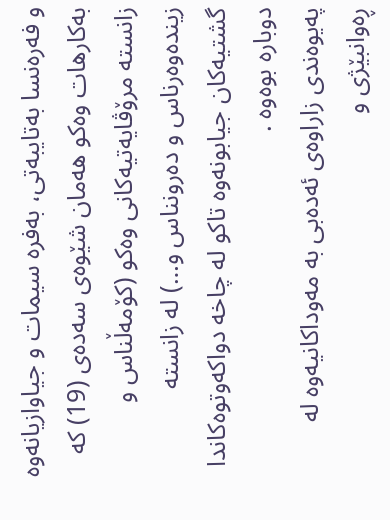و فه‌‌ره‌‌نسا به‌‌تایبه‌‌تی، به‌فره‌‌ سیمات و جیاوازیانه‌‌وه‌‌ به‌‌كارهات وه‌‌كو هه‌‌مان شێوه‌‌ی سه‌‌ده‌‌ی (19) كه‌ زانسته‌‌ مرۆڤایه‌‌تیه‌‌كانی وه‌‌كو (كۆمه‌‌ڵناس و زینده‌‌وه‌‌رناس و ده‌‌رونناس و…) له‌‌ زانسته‌‌ گشتیه‌‌كان جیابونه‌‌وه‌‌ تاكو له‌‌ چاخه‌‌ دواكه‌وتوه‌‌كاندا دوباره‌‌ بوه‌وه‌‌ .
په‌یوه‌‌ندی زاراوه‌‌ی ئه‌‌ده‌بی به‌‌ مه‌‌وداكانیه‌‌وه‌‌ له‌‌ ڕه‌‌وانبێژی و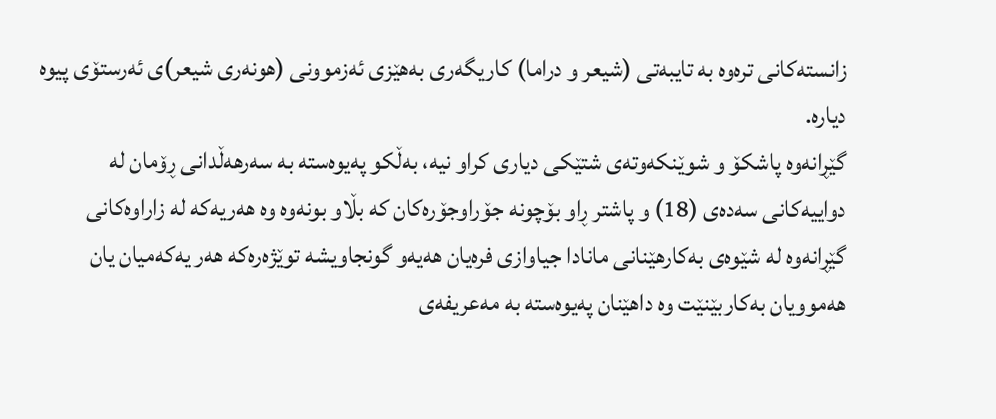زانسته‌‌كانی تره‌‌وه‌‌ به‌‌ تایبه‌‌تی (شیعر و دراما) كاریگه‌‌ری به‌هێزی ئه‌‌زموونی (هونه‌‌ری شیعر)ی ئه‌‌رستۆی پیوه‌‌ دیاره‌‌.
گێڕانه‌‌وه‌‌ پاشكۆ و شوێنكه‌وته‌‌ی شتێكی دیاری كراو نیه‌،‌ به‌‌ڵكو په‌یوه‌‌سته‌‌ به‌‌ سه‌‌رهه‌‌ڵدانی ڕۆمان له‌‌ دواییه‌‌كانی سه‌‌ده‌‌ی (18) و پاشتر ڕاو بۆچونه‌‌ جۆراوجۆره‌‌كان كه‌ بڵاو بونه‌‌وه‌‌ وه‌‌ هه‌‌ریه‌‌كه‌ له‌‌ زاراوه‌‌كانی گێڕانه‌‌وه‌ له‌‌ شێوه‌‌ی به‌‌كارهێنانی مانادا جیاوازی فره‌‌یان هه‌‌یه‌‌و گونجاویشه‌‌ توێژه‌‌ره‌‌كه‌ هه‌‌ر یه‌‌كه‌میان یان هه‌‌موویان به‌‌كاربێنێت وه‌‌ داهێنان په‌یوه‌‌سته‌‌ به‌‌ مه‌‌عریفه‌‌ی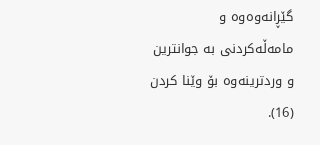گێڕانه‌‌وه‌‌وه‌‌ و مامه‌‌ڵه‌كردنی به‌‌ جوانترین و وردترینه‌‌وه‌‌ بۆ وێنا كردن (16).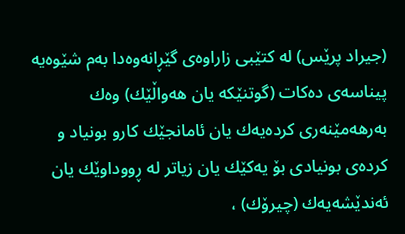(جیراد پرێس) له‌‌ كتێبی زاراوه‌‌ی گێڕانه‌‌وه‌‌دا به‌‌م شێوه‌‌یه‌‌ پیناسه‌‌ی ده‌‌كات (گوتنێكه‌ یان هه‌‌واڵێك) وه‌‌ك به‌‌رهه‌‌مێنه‌‌ری كرده‌‌یه‌‌ك یان ئامانجێك كارو بونیاد و كرده‌‌ی بونیادی بۆ یه‌‌كێك یان زیاتر له‌‌ ڕووداوێك یان ئه‌‌ندێشه‌‌یه‌‌ك (چیرۆك) ،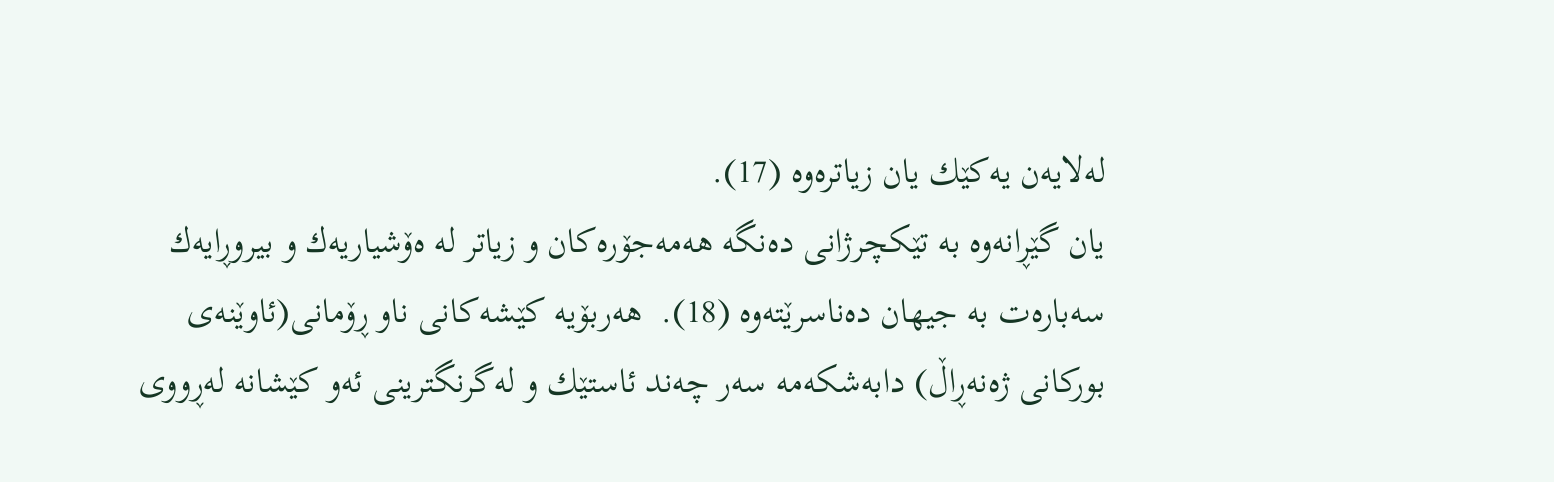له‌‌لایه‌‌ن یه‌‌كێك یان زیاتره‌‌وه‌‌ (17).
یان گێڕانه‌‌وه‌ به‌‌ تێكچرژانی ده‌‌نگه‌‌ هه‌‌مه‌‌جۆره‌‌كان و زیاتر له‌‌ ه‌ۆشیاریه‌‌ك و بیروڕایه‌‌ك سه‌‌باره‌‌ت به‌‌ جیهان ده‌‌ناسرێته‌‌وه‌‌ (18).  هه‌‌ربۆیه‌‌ كێشه‌‌كانی ناو ڕۆمانی(ئاوێنه‌‌ی بوركانی ژه‌‌نه‌‌ڕاڵ) دابه‌‌شكه‌مه‌ سه‌‌ر چه‌‌ند ئاستێك و له‌‌گرنگترینی ئه‌‌و كێشانه‌‌ له‌‌ڕووی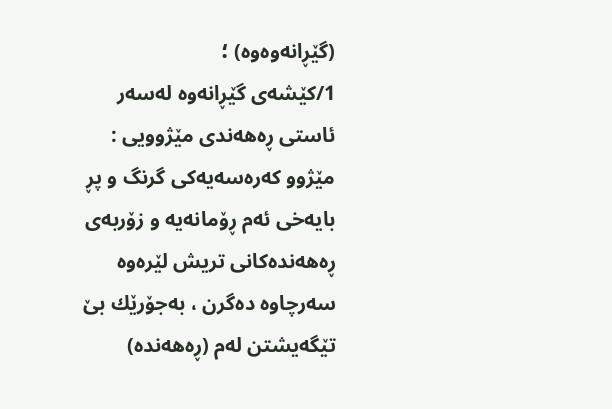(گێڕانه‌‌وه‌‌وه‌‌) ؛
1/كێشه‌‌ی گێڕانه‌‌وه‌ له‌‌سه‌‌ر ئاستی ڕه‌هه‌‌ندی مێژوویی :
مێژوو كه‌ره‌‌سه‌‌یه‌‌كی گرنگ و پڕ بایه‌‌خی ئه‌‌م ڕۆمانه‌‌یه‌‌ و زۆربه‌‌ی ڕه‌هه‌‌نده‌‌كانی تریش لێره‌‌وه‌‌ سه‌‌رچاوه‌‌ ده‌‌گرن ، به‌‌جۆرێك بێ تێگه‌‌یشتن له‌‌م (ڕه‌هه‌‌نده‌‌)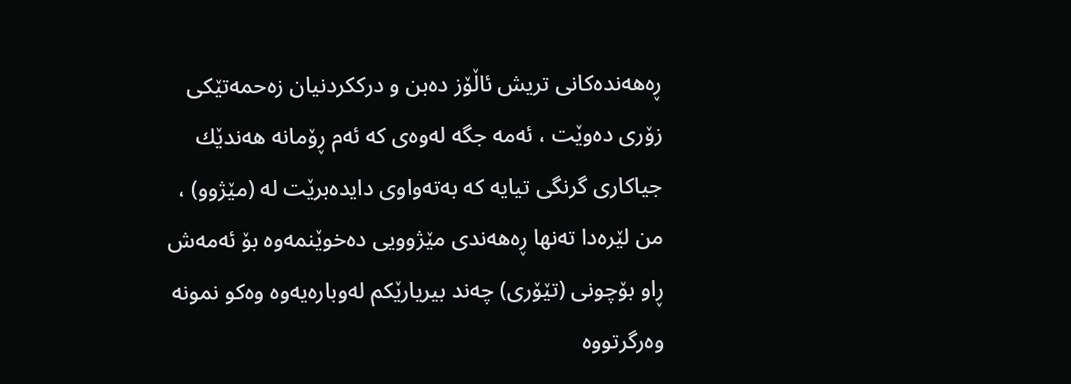ڕه‌هه‌‌نده‌‌كانی تریش ئاڵۆز ده‌‌بن و درككردنیان زه‌‌حمه‌‌تێكی زۆری ده‌‌وێت ، ئه‌‌مه‌‌ جگه‌‌ له‌‌وه‌‌ی كه‌ ئه‌‌م ڕۆمانه‌‌ هه‌‌ندێك جیاكاری گرنگی تیایه‌‌ كه‌ به‌‌ته‌‌واوی دایده‌‌برێت له‌‌ (مێژوو) ، من لێره‌‌دا ته‌‌نها ڕه‌هه‌‌ندی مێژوویی ده‌‌خوێنمه‌‌وه‌‌ بۆ ئه‌‌مه‌‌ش ڕاو بۆچونی (تێۆری) چه‌‌ند بیریارێكم له‌‌وباره‌‌یه‌‌وه‌‌ وه‌‌كو نمونه‌‌ وه‌‌رگرتووه‌‌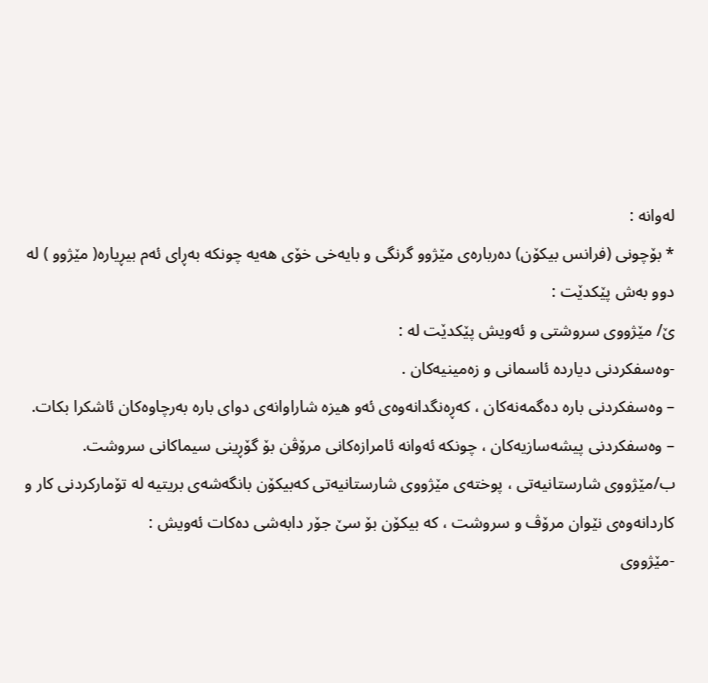له‌‌وانه‌‌ :
* بۆچونی (فرانس بیكۆن) ده‌‌رباره‌‌ی مێژوو گرنگی و بایه‌‌خی خۆی هه‌‌یه‌‌ چونكه‌ به‌‌ڕای ئه‌‌م بیڕیاره‌‌( مێژوو ) له‌‌ دوو به‌‌ش پێكدێت :
ێ‌/ مێژووی سروشتی و ئه‌‌ویش پێكدێت له‌‌ :
-وه‌‌سفكردنی دیارده‌‌ ئاسمانی و زه‌‌مینیه‌‌كان .
– وه‌‌سفكردنی باره‌‌ ده‌‌گمه‌‌نه‌‌كان ، كه‌ڕه‌‌نگدانه‌‌وه‌‌ی ئه‌‌و هیزه‌‌ شاراوانه‌‌ی دوای باره‌‌ به‌‌رچاوه‌‌كان ئاشكرا بكات.
– وه‌‌سفكردنی پیشه‌‌سازیه‌‌كان ، چونكه‌ ئه‌‌وانه‌‌ ئامرازه‌‌كانی مرۆڤن بۆ گۆڕینی سیماكانی سروشت.
ب/مێژووی شارستانیه‌‌تی ، پوخته‌‌ی مێژووی شارستانیه‌‌تی كه‌بیكۆن بانگه‌‌شه‌‌ی بریتیه‌‌ له‌‌ تۆماركردنی كار و كاردانه‌‌وه‌‌ی نێوان مرۆڤ و سروشت ، كه‌ بیكۆن بۆ سێ جۆر دابه‌‌شی ده‌‌كات ئه‌‌ویش :
-مێژووی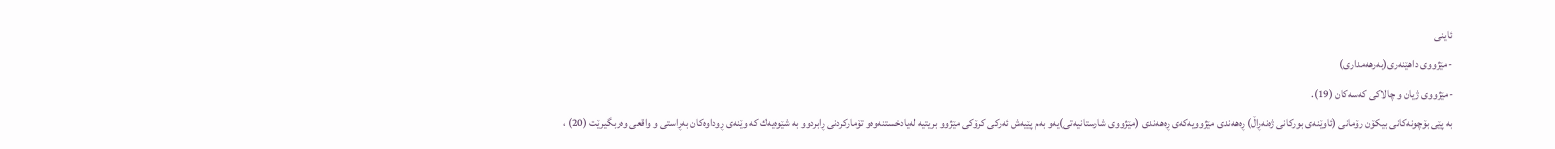ئاینی
-مێژووی داهێنه‌‌ری(به‌‌رهه‌‌مداری)
-مێژووی ژیان و چالاكی كه‌سه‌‌كان (19).
به‌‌ پێی بۆچونه‌‌كانی بیكۆن رۆمانی (ئاوێنه‌‌ی بوركانی ژه‌‌نه‌‌ڕاڵ) ڕه‌هه‌‌ندی مێژوویه‌‌كه‌ی ڕه‌هه‌‌ندی (مێژووی شارستانیه‌‌تی)یه‌‌و به‌‌م پێیه‌‌ش ئه‌‌ركی كرۆكی مێژوو بریتیه‌‌ له‌‌یادخستنه‌‌وه‌‌و تۆماركردنی ڕابردوو به‌‌ شێوه‌‌یه‌‌ك كه‌ وێنه‌‌ی ڕوداوه‌‌كان به‌‌ڕاستی و واقعی وه‌‌ربگیرێت (20) ،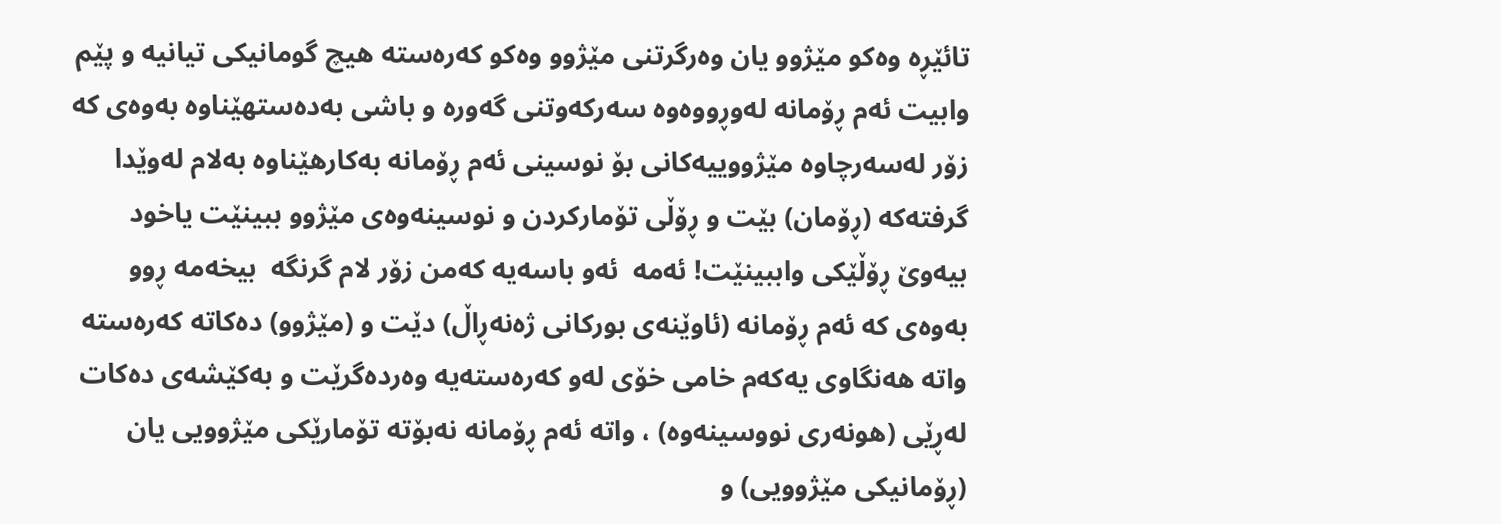تائێڕه‌‌ وه‌‌كو مێژوو یان وه‌‌رگرتنی مێژوو وه‌‌كو كه‌ره‌‌سته‌‌ هیچ گومانیكی تیانیه‌‌ و پێم وابیت ئه‌‌م ڕۆمانه‌‌ له‌‌وڕووه‌‌وه‌‌ سه‌‌ركه‌وتنی گه‌‌وره‌‌ و باشی به‌‌ده‌‌ستهێناوه‌‌ به‌‌وه‌‌ی كه‌ زۆر له‌‌سه‌‌رچاوه‌‌ مێژووییه‌‌كانی بۆ نوسینی ئه‌‌م ڕۆمانه‌‌ به‌‌كارهێناوه‌‌ به‌لام له‌‌وێدا گرفته‌‌كه‌ (ڕۆمان) بێت و ڕۆڵی تۆماركردن و نوسینه‌‌وه‌‌ی مێژوو ببینێت یاخود بیه‌‌وێ ڕۆڵێكی واببینێت! ئه‌‌مه‌‌  ئه‌‌و باسه‌‌یه‌‌ كه‌من زۆر لام گرنگه‌‌  بیخه‌‌مه‌‌ ڕوو به‌‌وه‌‌ی كه‌ ئه‌‌م ڕۆمانه‌‌ (ئاوێنه‌‌ی بوركانی ژه‌‌نه‌‌ڕاڵ) دێت و (مێژوو) ده‌‌كاته‌‌ كه‌ره‌‌سته‌ واته‌‌ هه‌‌نگاوی یه‌‌كه‌م خامی خۆی له‌‌و كه‌ره‌‌سته‌‌یه‌‌ وه‌‌رده‌‌گرێت و به‌‌كێشه‌‌ی ده‌‌كات له‌‌ڕێی (هونه‌‌ری نووسینه‌‌وه‌‌) ، واته‌‌ ئه‌‌م ڕۆمانه‌‌ نه‌بۆته‌‌ تۆمارێكی مێژوویی یان (ڕۆمانیكی مێژوویی) و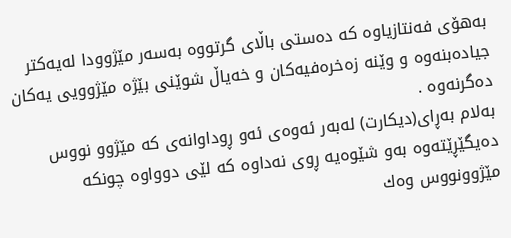به‌هۆی فه‌‌نتازیاوه‌‌ كه‌ ده‌‌ستی باڵای گرتووه‌‌ به‌‌سه‌‌ر مێژوودا له‌‌یه‌‌كتر جیاده‌‌بنه‌‌وه‌‌ و وێنه‌‌ زه‌‌خره‌‌فیه‌‌كان و خه‌‌یاڵ شوێنی بێژه‌‌ مێژوویی یه‌‌كان ده‌‌گرنه‌‌وه‌‌ .
به‌لام به‌‌ڕای(دیكارت) له‌به‌ر ئه‌وه‌ی ئه‌‌و ڕوداوانه‌‌ی كه‌ مێژوو نووس ده‌‌یگێڕێته‌‌وه‌‌ به‌‌و شێوه‌‌یه‌‌ ڕوی نه‌‌داوه‌‌ كه‌ لێی دوواوه‌‌ چونكه‌ مێژوونووس وه‌‌ك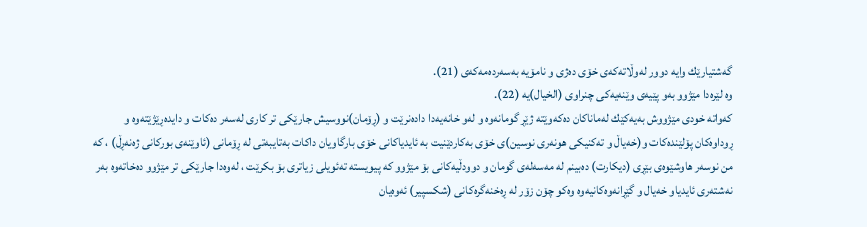گه‌‌شتیارێك وایه‌‌ دوور له‌‌وڵاته‌‌كه‌ی خۆی ده‌‌ژی و نامۆیه‌‌ به‌‌سه‌‌رده‌‌مه‌‌كه‌ی (21).
وه‌‌ لێره‌‌دا مێژوو به‌‌و پێیه‌‌ی وێنه‌‌یه‌‌كی چنراوی (الخیال)یه‌‌ (22).
كه‌واته‌‌ خودی مێژووش به‌‌یه‌‌كێك له‌‌ماناكان ده‌‌كه‌وێته‌‌ ژێڕ گومانه‌‌وه‌‌ و له‌‌و خانه‌‌یه‌‌دا داده‌‌نرێت و (ڕۆمان)نووسیش جارێكی تر كاری له‌‌سه‌‌ر ده‌‌كات و دایده‌‌ڕێژێته‌‌وه‌‌ و ڕوداوه‌‌كان پۆلێنده‌‌كات و(خه‌‌یاڵ و ته‌‌كنیكی هونه‌‌ری نوسین)ی خۆی به‌‌كاردێنیت به‌‌ ئایدیاكانی خۆی بارگاویان داكات به‌‌تایبه‌‌تی له‌‌ ڕۆمانی (ئاوێنه‌‌ی بوركانی ژه‌‌نه‌‌ڕڵ) ، كه‌ من نوسه‌‌ر هاوشێوه‌‌ی بێڕی (دیكارت) ده‌‌بینم له‌‌ مه‌‌سه‌‌له‌‌ی گومان و دوودڵیه‌‌كانی بۆ مێژوو كه‌ پیویسته‌‌ ته‌‌ئویلی زیاتری بۆ بكرێت ، له‌‌وه‌‌دا جارێكی تر مێژوو ده‌‌خاته‌‌وه‌‌ به‌‌ر نه‌‌شته‌‌ری ئایدیاو خه‌‌یال و گێڕانه‌‌وه‌‌كانیه‌‌وه‌‌ وه‌‌كو چۆن زۆر له‌‌ ڕه‌‌خنه‌‌گره‌‌كانی (شكسپیر) ئه‌‌وه‌‌یان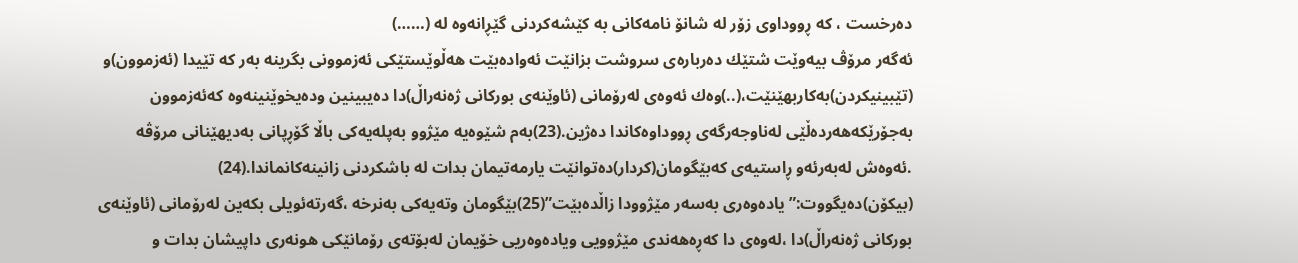ده‌‌رخست ، كه‌ ڕووداوی زۆر له‌‌ شانۆ نامه‌‌كانی به‌ كێشه‌كردنی گێڕانه‌وه‌ له‌ (……)
ئه‌گه‌ر مرۆڤ بیه‌وێت شتێك ده‌رباره‌ی سروشت بزانێت ئه‌واده‌بێت هه‌ڵوێستێكی ئه‌زموونی بگرینه‌ به‌ر كه‌ تێیدا (ئه‌زموون)و (تێبینیكردن)به‌كاربهێنێت،(..)وه‌ك ئه‌وه‌ی له‌رۆمانی (ئاوێنه‌ی بوركانی ژه‌نه‌راڵ)دا ده‌یبینین وده‌یخوێنینه‌وه‌ كه‌ئه‌زموون به‌جۆرێكه‌هه‌رده‌ڵێی له‌ناوجه‌رگه‌ی ڕووداوه‌كاندا ده‌ژین.(23)به‌م شێوه‌یه‌ مێژوو به‌پله‌یه‌كی باڵا گۆڕپانی به‌دیهێنانی مرۆڤه‌ .ئه‌وه‌ش له‌به‌رئه‌و ڕاستیه‌ی كه‌بێگومان(كردار)ده‌توانێت یارمه‌تیمان بدات له‌ باشكردنی زانینه‌كانماندا.(24)
(بیكۆن)ده‌یگووت:”یاده‌وه‌ری به‌سه‌ر مێژوودا زاڵده‌بێت”(25)بێگومان وته‌یه‌كی به‌نرخه‌ ،گه‌رته‌ئویلی بكه‌ین له‌رۆمانی (ئاوێنه‌ی بوركانی ژه‌نه‌راڵ)دا ،له‌وه‌ی دا كه‌ڕه‌هه‌ندی مێژوویی ویاده‌وه‌ریی خۆیمان له‌بۆته‌ی رۆمانێكی هونه‌ری داپیشان بدات و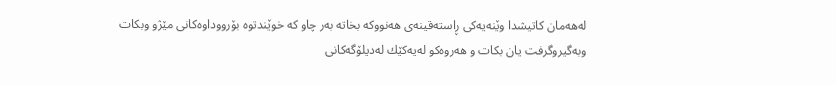له‌هه‌مان كاتیشدا وێنه‌یه‌كی ڕاسته‌قینه‌ی هه‌نووكه‌ بخاته‌ به‌ر چاو كه‌ خوێندتوه‌ بۆرووداوه‌كانی مێژو وبكات وبه‌گیروگرفت یان بكات و هه‌روه‌كو له‌یه‌كێك له‌دیلۆگه‌كانی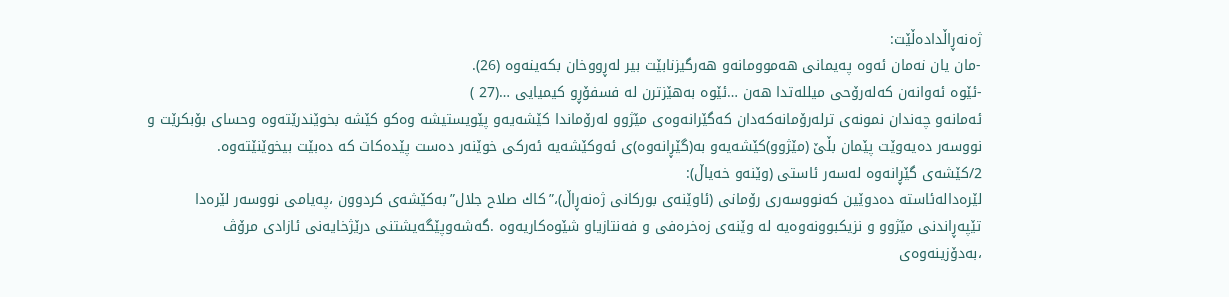ژه‌نه‌ڕاڵداده‌ڵێت:
-مان یان نه‌مان ئه‌وه‌ په‌یمانی هه‌موومانه‌و هه‌رگیزنابێت بیر له‌ڕووخان بكه‌ینه‌وه‌ (26).
-ئێوه‌ ئه‌وانه‌ن كه‌له‌رۆحی میلله‌تدا هه‌ن …ئێوه‌ به‌هێزترن له‌ فسفۆڕو كیمیایی …(27 )
ئه‌مانه‌و چه‌ندان نمونه‌ی ترله‌رۆمانه‌كه‌دان كه‌گێرانه‌وه‌ی مێژوو له‌رۆماندا كێشه‌یه‌و پێویستیشه‌ وه‌كو كێشه‌ بخوێندرێته‌وه‌ وحسای بۆبكرێت و نووسه‌ر ده‌یه‌وێت پێمان بڵێ‌ (مێژوو)كێشه‌یه‌و به‌(گێڕانه‌وه‌)ی ئه‌وكێشه‌یه‌ ئه‌ركی خوێنه‌ر ده‌ست پێده‌كات كه‌ ده‌بێت بیخوێنێته‌وه‌.
2/كێشه‌ی گێڕانه‌وه‌ له‌سه‌ر ئاستی (وێنه‌و خه‌یاڵ):
لێره‌داله‌ئاسته‌ ده‌دوێین كه‌نووسه‌ری رۆمانی (ئاوێنه‌ی بوركانی ژه‌نه‌ڕاڵ)،”كاك صلاح جلال”به‌كێشه‌ی كردوون ،په‌یامی نووسه‌ر لێره‌دا تێپه‌ڕاندنی مێژوو و نزیكبوونه‌وه‌یه‌ له‌ وێنه‌ی زه‌خره‌فی و فه‌نتازیاو شێوه‌كاریه‌وه‌ .گه‌شه‌وپێگه‌یشتنی درێژخایه‌نی ئازادی مرۆڤ ،به‌دۆزینه‌وه‌ی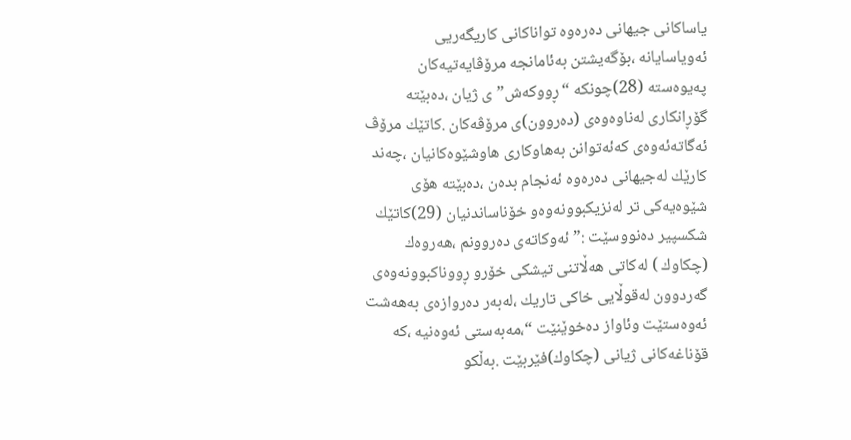یاساكانی جیهانی ده‌ره‌وه‌ تواناكانی كاریگه‌ریی ئه‌ویاسایانه‌ ،بۆگه‌یشتن به‌ئامانجه‌ مرۆڤایه‌تیه‌كان په‌یوه‌سته‌ (28)چونكه‌ “ڕووكه‌ش”ی ژیان ،ده‌بێته‌ گۆڕانكاری له‌ناوه‌وه‌ی (ده‌روون)ی مرۆڤه‌كان .كاتێك مرۆڤ ئه‌گاته‌ئه‌وه‌ی كه‌ئه‌توانن به‌هاوكاری هاوشێوه‌كانیان ،چه‌ند كارێك له‌جیهانی ده‌ره‌وه‌ ئه‌نجام بده‌ن ،ده‌بێته‌ هۆی شێوه‌یه‌كی تر له‌نزیكبوونه‌وه‌و خۆناساندنیان (29)كاتێك شكسپیر ده‌نووسێت :”ئه‌وكاته‌ی ده‌روونم ،هه‌روه‌ك (چكاوك ) له‌كاتی هه‌ڵاتنی تیشكی خۆرو ڕووناكبوونه‌وه‌ی گه‌ردوون له‌قوڵایی خاكی تاریك ،له‌به‌ر ده‌روازه‌ی به‌هه‌شت ئه‌وه‌ستێت وئاواز ده‌خوێنێت “،مه‌به‌ستی ئه‌وه‌نیه‌ ،كه‌ قۆناغه‌كانی ژیانی (چكاوك)فێربێت .به‌ڵكو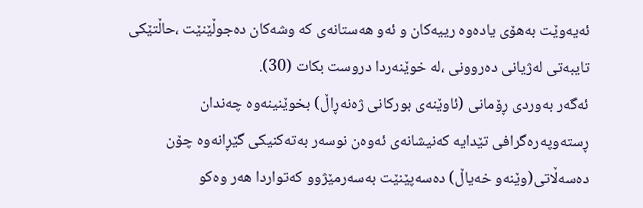ئه‌یه‌وێت به‌هۆی یاده‌وه‌ رییه‌كان و ئه‌و هه‌ستانه‌ی كه‌ وشه‌كان ده‌جوڵێنێت ،حاڵتێكی تایبه‌تی له‌ژیانی ده‌روونی ،له‌ خوێنه‌ردا دروست بكات (30).
ئه‌گه‌ر به‌وردی ڕۆمانی (ئاوێنه‌ی بوركانی ژه‌نه‌ڕاڵ) بخوێنینه‌وه‌ چه‌ندان ڕسته‌وپه‌ره‌گرافی تێدایه‌ كه‌نیشانه‌ی ئه‌وه‌ن نوسه‌ر به‌ته‌كنیكی گێڕانه‌وه‌ چۆن ده‌سه‌ڵاتی(وێنه‌و خه‌یاڵ) ده‌سه‌پێنێت به‌سه‌رمێژوو كه‌تواردا هه‌ر وه‌كو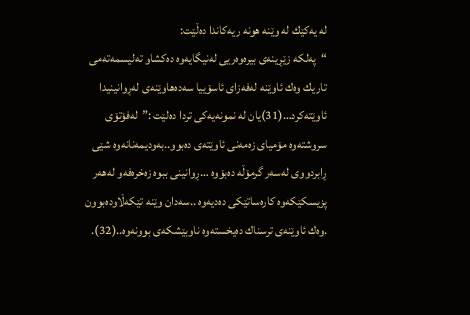له‌ یه‌كێك له‌ وێنه‌ هونه‌ ریه‌كاندا ده‌ڵێت:
“په‌لكه‌ زێڕینه‌ی بیره‌وه‌ریی له‌نیگایه‌وه‌ ده‌كشاو ته‌لیسمه‌ته‌می تاریك وه‌ك ئاوێنه‌ له‌فه‌زای ئاسۆییا سه‌ده‌هاوێنه‌ی له‌ڕوانینیدا ئاوێته‌كرد…(31)یان له‌ نمونه‌یه‌كی تردا ده‌لێت :”له‌فۆتۆی سروشته‌وه‌ مۆمیای زه‌مه‌نی ئاوێته‌ی ده‌بوو..به‌ودیمه‌نانه‌وه‌ شێی ڕابردووی له‌سه‌ر گرمۆڵه‌ ده‌بۆوه‌ …ڕوانینی ببوه‌ زه‌خره‌فه‌و له‌هه‌ر پزیسكێكه‌وه‌ كاره‌ساتێكی ده‌دیه‌وه‌ ..سه‌دان وێنه‌ تێكه‌ڵاوده‌بوون .وه‌ك ئاوێنه‌ی ترسناك ده‌یخسته‌وه‌ ناوبێشكه‌ی بوونه‌وه‌..(32).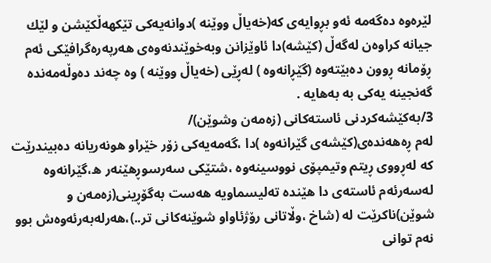لێره‌وه‌ ده‌گه‌مه‌ ئه‌و بڕوایه‌ی كه‌(خه‌یاڵ ووێنه‌ )دوانه‌یه‌كی تێكهه‌ڵكێشن و لێك جیانه‌ كراوه‌ن له‌گه‌ڵ (كێشه‌)دا ئاوێزانن وبه‌خوێندنه‌وه‌ی هه‌رپه‌ره‌گرافێكی ئه‌م ڕۆمانه‌ ڕوون ده‌بێته‌وه‌ (گێڕانه‌وه‌ ) له‌ڕێی (خه‌یاڵ ووێنه‌ ) وه‌ چه‌ند ده‌وڵه‌مه‌نده‌ گه‌نجینه‌ یه‌كی به‌ به‌هایه‌ .
3/به‌كێشه‌كردنی ئاسته‌كانی (زه‌مه‌ن وشوێن)/
له‌م ڕه‌هه‌نده‌ی(كێشه‌ی گێرانه‌وه‌ )دا ،گه‌مه‌یه‌كی زۆر خێراو هونه‌ریانه‌ ده‌بیندرێت كه‌ له‌ڕووی ڕیتم وتیمپۆی نووسینه‌وه‌ ،شتێكی سه‌رسوڕهێنه‌ر ه‌،گێرانه‌وه‌ له‌سه‌رئه‌م ئاسته‌ی دا هێنده‌ ته‌لیسماویه‌ هه‌ست به‌گۆڕینی(زه‌مه‌ن و شوێن)ناكرێت له‌ (شاخ ،وڵاتانی رۆژئاواو شوێنه‌كانی تر..)،هه‌رله‌به‌رئه‌وه‌ش بوو نه‌م توانی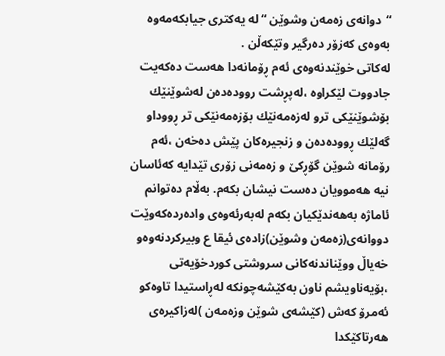“دوانه‌ی زه‌مه‌ن وشوێن “له‌ یه‌كتری جیابكه‌مه‌وه‌ به‌وه‌ی كه‌زۆر ده‌رگیر وتێكه‌ڵن .
له‌كاتی خوێندنه‌وه‌ی ئه‌م ڕۆمانه‌دا هه‌ست ده‌كه‌یت جادووت لێكراوه‌ ،له‌پڕشت رووده‌ده‌ن له‌شوێنێك بۆشوێنێكی ترو له‌زه‌مه‌نێك بۆزه‌مه‌نێكی تر ڕووداو گه‌لێك ڕووده‌ده‌ن و زنجیره‌كان پێش ده‌خه‌ن ،ئه‌م رۆمانه‌ شوێن گۆڕكێ‌ و زه‌مه‌نی زۆری تێدایه‌ كه‌ئاسان نیه‌ هه‌موویان ده‌ست نیشان بكه‌م. به‌ڵام ده‌توانم ئاماژه‌ به‌هه‌ندێكیان بكه‌م له‌به‌رئه‌وه‌ی واده‌رده‌كه‌وێت دووانه‌ی(زه‌مه‌ن وشوێن)زاده‌ی ئیقا ع وبیركردنه‌وه‌و خه‌یاڵ ووێناندنه‌كانی سروشتی كوردخۆیه‌تی ،بۆیه‌ناویشم ناون به‌كێشه‌چونكه‌ له‌ڕاستیدا تاوه‌كو ئه‌مرۆ كه‌ش (كێشه‌ی شوێن وزه‌مه‌ن )له‌زاكیره‌ی هه‌رتاكێكدا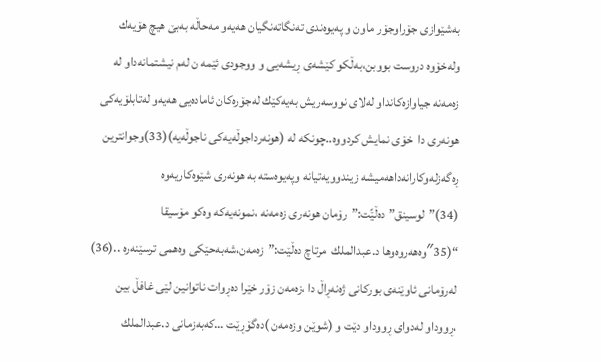به‌شێوازی جۆراوجۆر ماون و په‌یوه‌ندی ته‌نگاته‌نگیان هه‌یه‌و مه‌حاڵه‌ به‌بێ‌ هیچ هۆیه‌ك وله‌خۆوه‌ دروست بووبن،به‌ڵكو كێشه‌ی ڕیشه‌یی و ووجودی ئێمه‌ ن له‌م نیشتمانه‌داو له‌ زه‌مه‌نه‌ جیاوازه‌كانداو له‌لای نووسه‌ریش به‌یه‌كێك له‌جۆره‌كان ئاماده‌یی هه‌یه‌و له‌تابلۆیه‌كی هونه‌ری دا  خۆی نمایش كردووه‌..چونكه‌ له‌ (هونه‌رداجوڵه‌یه‌كی ناجوڵه‌یه‌)(33)وجوانترین ڕه‌گه‌زله‌وكارانه‌داهه‌میشه‌ زیندوویه‌تیانه‌ وپه‌یوه‌سته‌ به‌ هونه‌ری شێوه‌كاریه‌وه‌ (34)”لوسینق”ده‌ڵێًت:”رۆمان هونه‌ری زه‌مه‌نه‌ ،نمونه‌یه‌كه‌ وه‌كو مۆسیقا “(35″وه‌هه‌روه‌وها د.عبدالملك  مرتاچ ده‌ڵێت:”زه‌مه‌ن،شه‌به‌حێكی وه‌همی ترسێنه‌ره‌ ..(36)
له‌رۆمانی ئاوێنه‌ی بوركانی ژه‌نه‌ڕاڵ دا ،زه‌مه‌ن زۆر خێرا ده‌ڕوات ناتوانین لێی غافڵ بین ،ڕووداو له‌دوای ڕووداو دێت و (شوێن وزه‌مه‌ن )ده‌گۆڕێت …كه‌به‌زمانی د.عبدالملك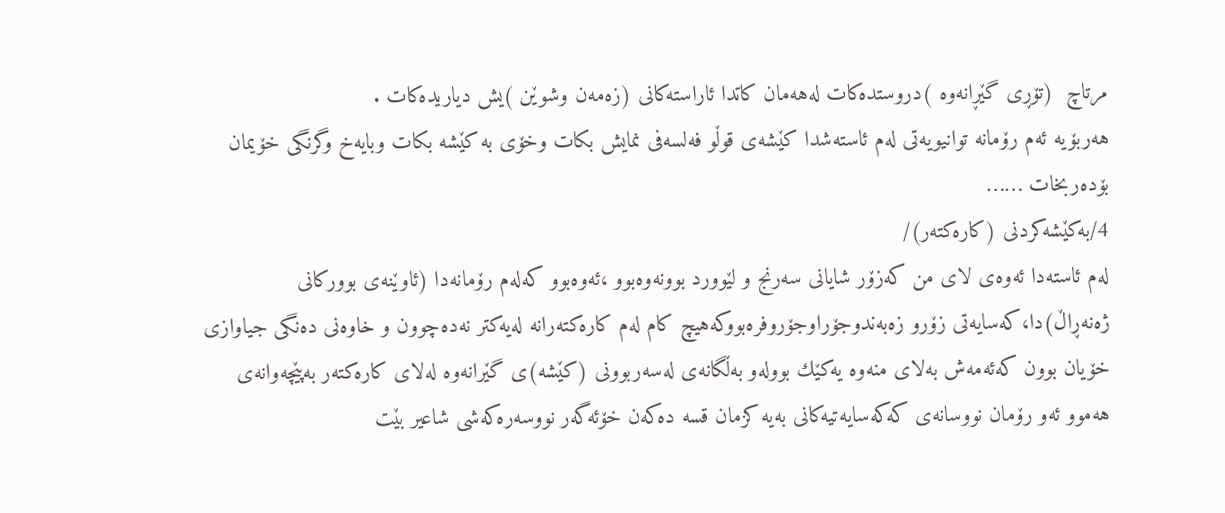مرتاچ  (تۆڕی گێڕانه‌وه‌ )دروستده‌كات له‌هه‌مان كاتدا ئاراسته‌كانی (زه‌مه‌ن وشوێن )یش دیاریده‌كات .
هه‌ربۆیه‌ ئه‌م رۆمانه‌ توانیویه‌تی له‌م ئاسته‌شدا كێشه‌ی قوڵو فه‌لسه‌فی نمایش بكات وخۆی به‌ كێشه‌ بكات وبایه‌خ وگرنگی خۆیمان بۆده‌ربخات ……
4/به‌كێشه‌كردنی (كاره‌كته‌ر)/
له‌م ئاسته‌دا ئه‌وه‌ی لای من كه‌زۆر شایانی سه‌رنج و لێوورد بوونه‌وه‌بوو ،ئه‌وه‌بوو كه‌له‌م رۆمانه‌دا (ئاوێنه‌ی بووركانی ژه‌نه‌ڕاڵ)دا،كه‌سایه‌تی زۆرو زه‌به‌ندوجۆراوجۆروفره‌بووكه‌هیچ كام له‌م كاره‌كته‌رانه‌ له‌یه‌كتر نه‌ده‌چوون و خاوه‌نی ده‌نگی جیاوازی خۆیان بوون كه‌ئه‌مه‌ش به‌لای منه‌وه‌ یه‌كێك بووله‌و به‌ڵگانه‌ی له‌سه‌ربوونی (كێشه‌)ی گێرانه‌وه‌ له‌لای كاره‌كته‌ر به‌پێچه‌وانه‌ی هه‌موو ئه‌و رۆمان نووسانه‌ی كه‌كه‌سایه‌تیه‌كانی به‌یه‌ كزمان قسه‌ ده‌كه‌ن خۆئه‌گه‌ر نووسه‌ره‌كه‌شی شاعیر بێت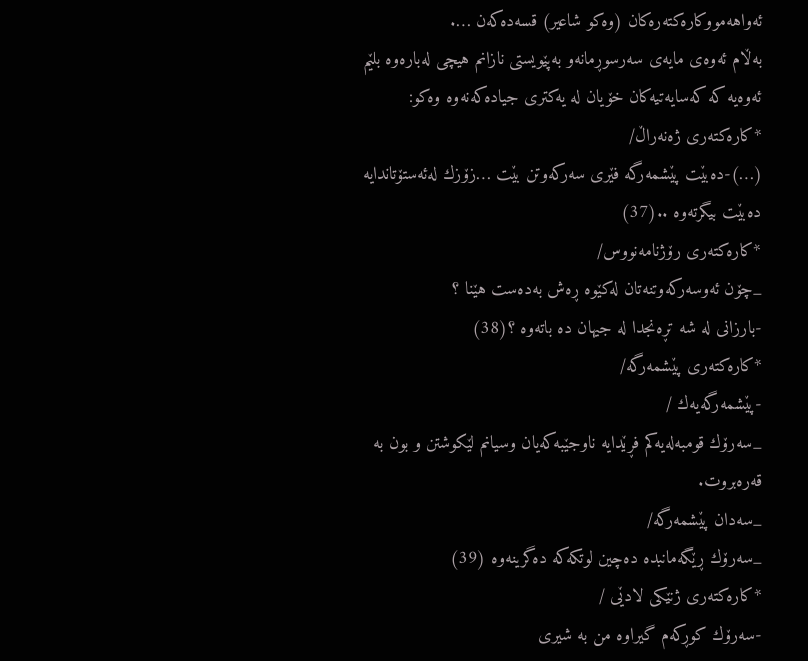ئه‌واهه‌مووكاره‌كته‌ره‌كان (وه‌كو شاعیر) قسه‌ده‌كه‌ن ….
به‌ڵام ئه‌وه‌ی مایه‌ی سه‌رسوڕمانه‌و به‌پێویستی نازانم هیچی له‌باره‌وه‌ بلێم ئه‌وه‌یه‌ كه‌ كه‌سایه‌تیه‌كان خۆیان له‌ یه‌كتری جیاده‌كه‌نه‌وه‌ وه‌كو:
*كاره‌كته‌ری ژه‌نه‌راڵ/
(…)-ده‌بێت پێشمه‌رگه‌ فێری سه‌ركه‌وتن بێت …زۆزك له‌ئه‌ستۆتاندایه‌ ده‌بێت بیگرته‌وه‌ ..(37)
*كاره‌كته‌ری رۆژنامه‌نووس/
_چۆن ئه‌وسه‌ركه‌وتنه‌تان له‌كێوه‌ ڕه‌ش به‌ده‌ست هێنا ؟
-بارزانی له‌ شه‌ تڕه‌نجدا له‌ جیهان ده‌ باته‌وه‌ ؟(38)
*كاره‌كته‌ری پێشمه‌رگه‌/
-پێشمه‌رگه‌یه‌ك /
_سه‌رۆك قومبه‌له‌یه‌كم فڕێدایه‌ ناوجێبه‌كه‌یان وسیانم لێكوشتن و بون به‌ قه‌ره‌بروت.
_سه‌دان پێشمه‌رگه‌/
_سه‌رۆك ڕێگه‌مانبده‌ ده‌چین لوتكه‌كه‌ ده‌گرینه‌وه‌ (39)
*كاره‌كته‌ری ژنێكی لادێی /
-سه‌رۆك كوڕكه‌م گیراوه‌ من به‌ شیری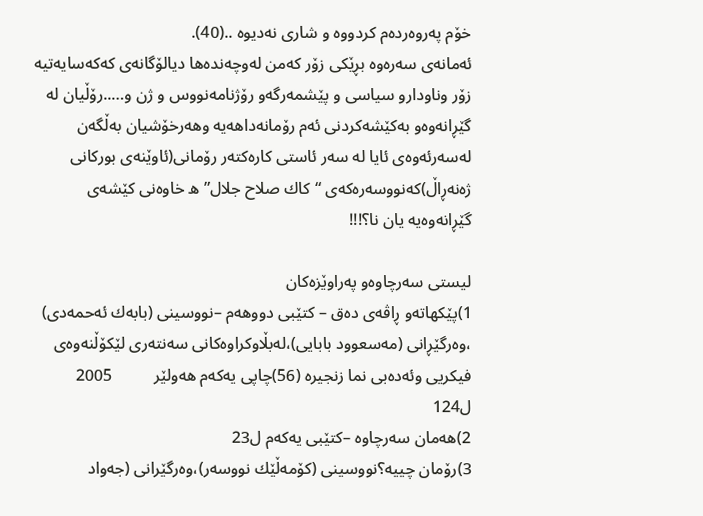خۆم په‌روه‌رده‌م كردووه‌ و شاری نه‌دیوه‌ ..(40).
ئه‌مانه‌ی سه‌ره‌وه‌ بڕێكی زۆر كه‌من له‌وچه‌نده‌ها دیالۆگانه‌ی كه‌كه‌سایه‌تیه‌ زۆر وناودارو سیاسی و پێشمه‌رگه‌و رۆژنامه‌نووس و ژن و…..رۆڵیان له‌ گێڕانه‌وه‌و به‌كێشه‌كردنی ئه‌م رۆمانه‌داهه‌یه‌ وهه‌رخۆشیان به‌ڵگه‌ن له‌سه‌رئه‌وه‌ی ئایا له‌ سه‌ر ئاستی كاره‌كته‌ر رۆمانی(ئاوێنه‌ی بوركانی ژه‌نه‌ڕاڵ)كه‌نووسه‌ره‌كه‌ی “كاك صلاح جلال”ه‌ خاوه‌نی كێشه‌ی گێڕانه‌وه‌یه‌ یان نا؟!!!

لیستی سه‌رچاوه‌و په‌راوێزه‌كان
1)پێكهاته‌و ڕاڤه‌ی ده‌ق – كتێبی دووهه‌م –نووسینی (بابه‌ك ئه‌حمه‌دی) ،وه‌رگێڕانی (مه‌سعوود بابایی)،له‌بڵاوكراوه‌كانی سه‌نته‌ری لێكۆڵنه‌وه‌ی فیكریی وئه‌ده‌بی نما زنجیره‌ (56)چاپی یه‌كه‌م هه‌ولێر          2005     ل124
2)هه‌مان سه‌رچاوه‌ –كتێبی یه‌كه‌م ل23
3)رۆمان چییه‌؟نووسینی (كۆمه‌ڵێك نووسه‌ر)،وه‌رگێرانی (جه‌واد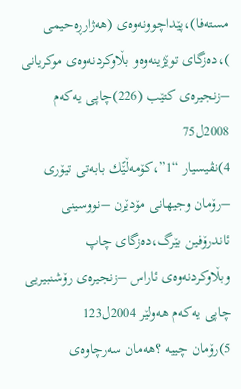مسته‌فا)،پێداچوونه‌وه‌ی (هه‌ژارڕه‌حیمی )،ده‌زگای توێژینه‌وه‌و بڵاوكردنه‌وه‌ی موكریانی –زنجیره‌ی كتێب (226)چاپی یه‌كه‌م 2008ل75
4)نڤیسیار “1”،كۆمه‌ڵێًك بابه‌تی تیۆری –رۆمان وجیهانی مۆدێرن –نووسینی ئاندرۆفین بێرگ،ده‌زگای چاپ وبڵاوكردنه‌وه‌ی ئاراس –زنجیره‌ی رۆشنبیریی چاپی یه‌كه‌م هه‌ولێر 2004ل123
5)رۆمان چییه‌ ؟هه‌مان سه‌رچاوه‌ی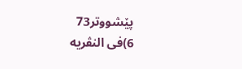پێشووتر73
6)فی النڤریه‌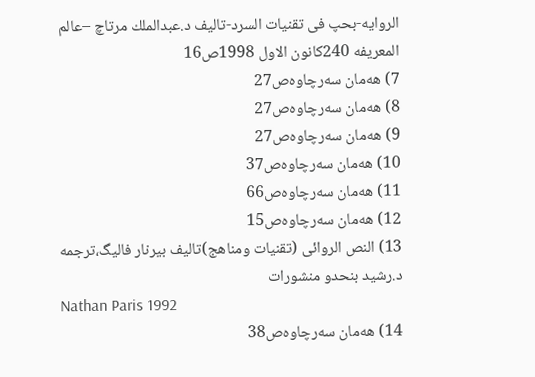الروایه‌-بحپ فی تقنیات السرد-تالیف د.عبدالملك مرتاچ –عالم المعریفه‌ 240كانون الاول 1998ص16
7) هه‌مان سه‌رچاوه‌ص27
8) هه‌مان سه‌رچاوه‌ص27
9) هه‌مان سه‌رچاوه‌ص27
10) هه‌مان سه‌رچاوه‌ص37
11) هه‌مان سه‌رچاوه‌ص66
12) هه‌مان سه‌رچاوه‌ص15
13) النص الروائی (تقنیات ومناهج)تالیف بیرنار فالیگ،ترجمه‌ د.رشید بنحدو منشورات
Nathan Paris 1992
14) هه‌مان سه‌رچاوه‌ص38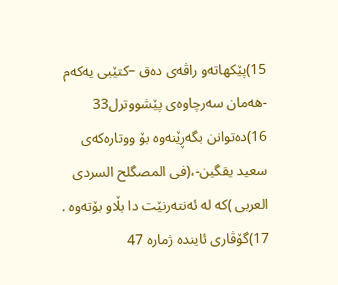15)پێكهاته‌و راڤه‌ی ده‌ق –كتێبی یه‌كه‌م -هه‌مان سه‌رچاوه‌ی پێشووترل33
16)ده‌توانن بگه‌ڕێنه‌وه‌ بۆ ووتاره‌كه‌ی سعید یقگین-،(فی المصگلح السردی العربی )كه‌ له‌ ئه‌نته‌رنێت دا بڵاو بۆته‌وه‌ .
17)گۆڤاری ئاینده‌ ژماره‌ 47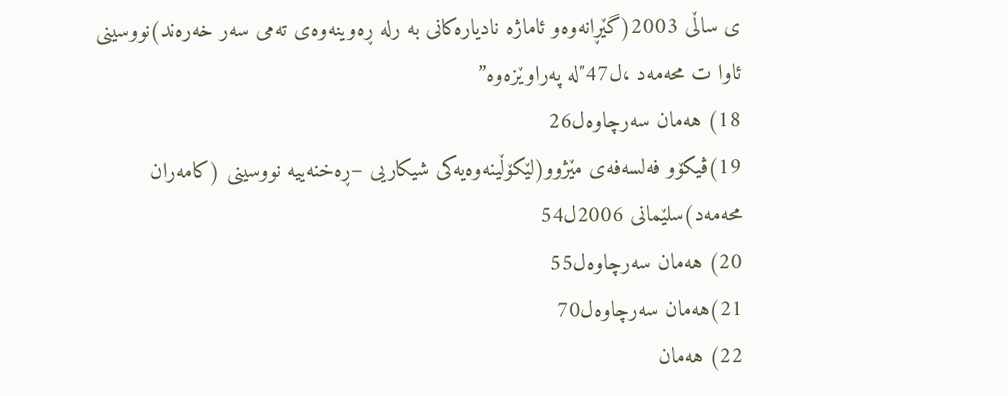ی ساڵی 2003(گێڕانه‌وه‌و ئاماژه‌ نادیاره‌كانی به‌ رله‌ ڕه‌وینه‌وه‌ی ته‌می سه‌ر خه‌ره‌ند)نووسینی ئاوا ت محه‌مه‌د ،ل47″له‌ په‌راوێزه‌وه‌”
18) هه‌مان سه‌رچاوه‌ل26
19)ڤیكۆو فه‌لسه‌فه‌ی مێژوو(لێكۆڵینه‌وه‌یه‌كی شیكاریی –ڕه‌خنه‌ییه‌ نووسینی (كامه‌ران محه‌مه‌د)سلێمانی 2006ل54
20) هه‌مان سه‌رچاوه‌ل55
21)هه‌مان سه‌رچاوه‌ل70
22) هه‌مان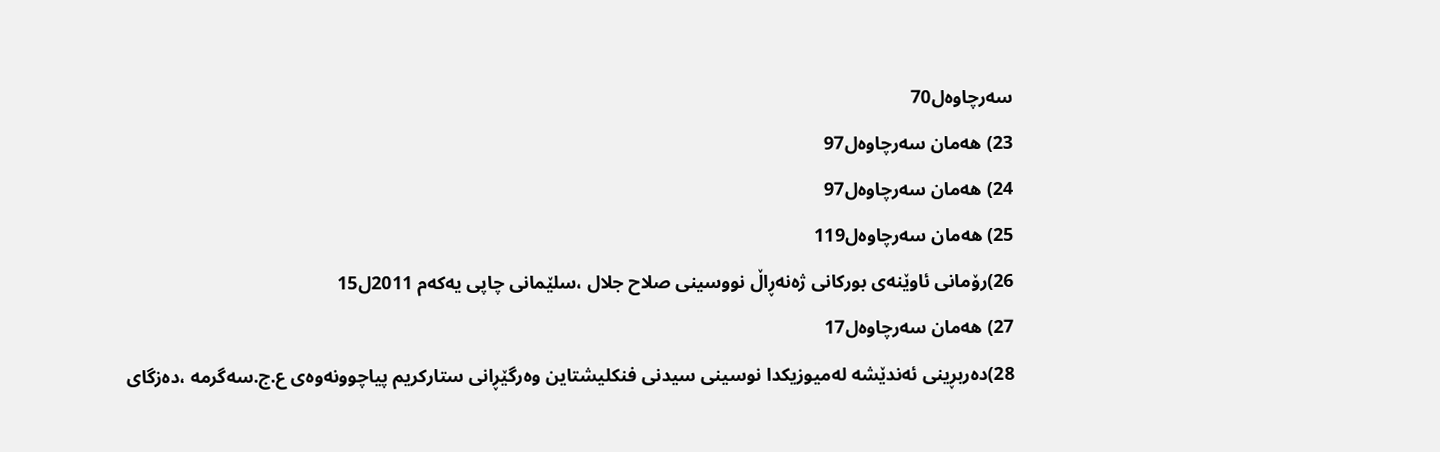سه‌رچاوه‌ل70
23) هه‌مان سه‌رچاوه‌ل97
24) هه‌مان سه‌رچاوه‌ل97
25) هه‌مان سه‌رچاوه‌ل119
26)رۆمانی ئاوێنه‌ی بوركانی ژه‌نه‌ڕاڵ نووسینی صلاح جلال ،سلێمانی چاپی یه‌كه‌م 2011ل15
27) هه‌مان سه‌رچاوه‌ل17
28)ده‌ربڕینی ئه‌ندێشه‌ له‌میوزیكدا نوسینی سیدنی فنكلیشتاین وه‌رگێڕانی ستاركریم پیاچوونه‌وه‌ی ع.ج.سه‌گرمه‌ ،ده‌زگای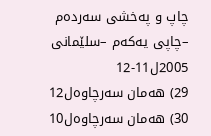چاپ و په‌خشی سه‌رده‌م –چاپی یه‌كه‌م –سلێمانی 2005ل11-12
29) هه‌مان سه‌رچاوه‌ل12
30) هه‌مان سه‌رچاوه‌ل10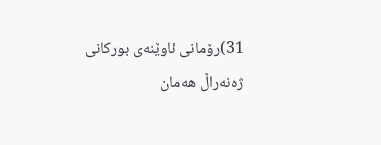31)رۆمانی ئاوێنه‌ی بوركانی ژه‌نه‌راڵ هه‌مان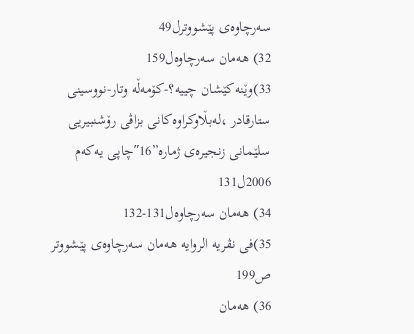سه‌رچاوه‌ی پێشووترل49
32) هه‌مان سه‌رچاوه‌ل159
33)وێنه‌كێشان چییه‌؟-كۆمه‌ڵه‌ وتار-نووسینی ستارقادر ،له‌بڵاوكراوه‌كانی بزاڤی رۆشنبیریی سلێمانی زنجیره‌ی ژماره‌”16″چاپی یه‌كه‌م 2006ل131
34) هه‌مان سه‌رچاوه‌ل131-132
35)فی نڤریه‌ الروایه‌ هه‌مان سه‌رچاوه‌ی پێشووتر ص199
36) هه‌مان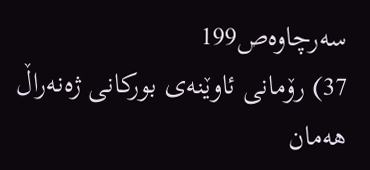سه‌رچاوه‌ص199
37) رۆمانی ئاوێنه‌ی بوركانی ژه‌نه‌راڵ هه‌مان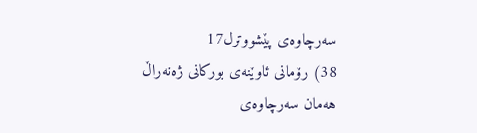سه‌رچاوه‌ی پێشووترل17
38) رۆمانی ئاوێنه‌ی بوركانی ژه‌نه‌راڵ هه‌مان سه‌رچاوه‌ی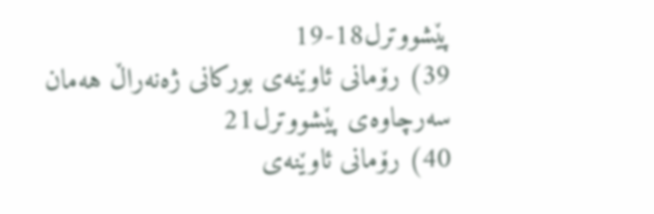پێشووترل18-19
39) رۆمانی ئاوێنه‌ی بوركانی ژه‌نه‌راڵ هه‌مان سه‌رچاوه‌ی پێشووترل21
40) رۆمانی ئاوێنه‌ی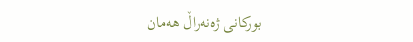بوركانی ژه‌نه‌راڵ هه‌مان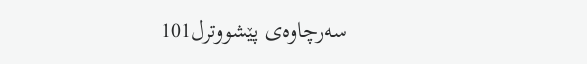سه‌رچاوه‌ی پێشووترل101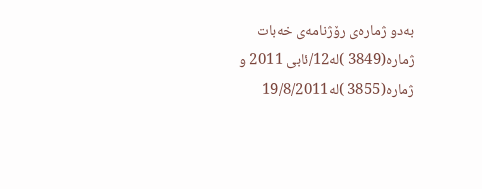به‌دو ژماره‌ی رۆژنامه‌ی خه‌بات ژماره‌(3849 )له‌12/ئابی 2011 و ژماره‌(3855 )له‌19/8/2011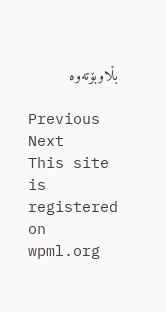بڵاوبۆته‌وه‌

Previous
Next
This site is registered on wpml.org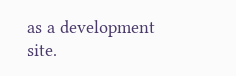as a development site.